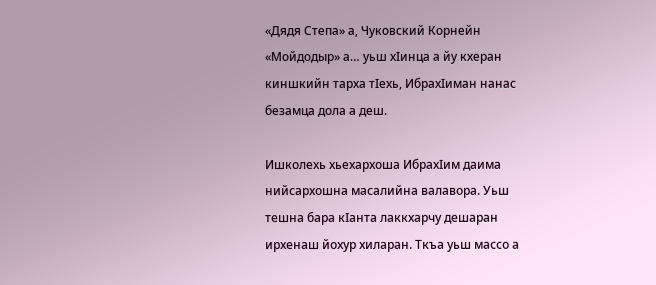«Дядя Степа» а, Чуковский Корнейн «Мойдодыр» а… уьш хIинца а йу кхеран киншкийн тарха тIехь, ИбрахIиман нанас безамца дола а деш.

Ишколехь хьехархоша ИбрахIим даима нийсархошна масалийна валавора. Уьш тешна бара кIанта лаккхарчу дешаран ирхенаш йохур хиларан. Ткъа уьш массо а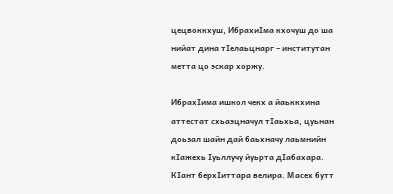цецвоккхуш, ИбрахиIма кхочуш до ша нийат дина тIелаьцнарг – институтан метта цо эскар хоржу.

ИбрахIима ишкол чекх а йаьккхина аттестат схьаэцначул тIаьхьа, цуьнан доьзал шайн дай баьхначу лаьмнийн кIажехь Iуьллучу йуьрта дIабахара. КIант берхIиттара велира. Масех бутт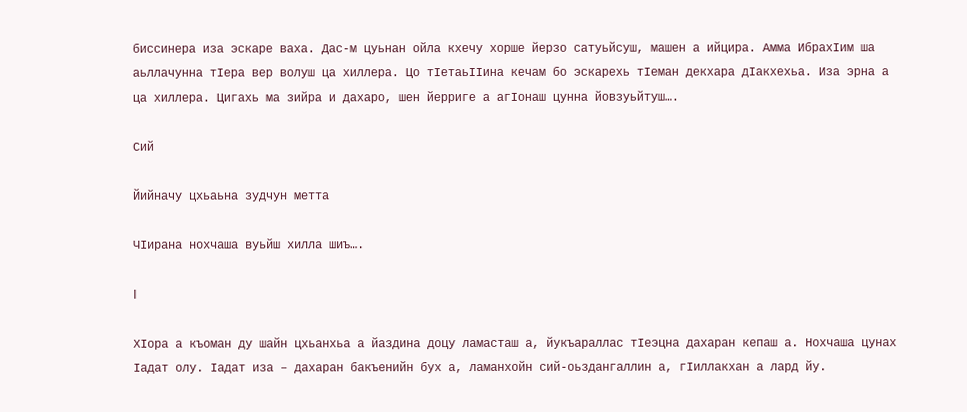биссинера иза эскаре ваха. Дас-м цуьнан ойла кхечу хорше йерзо сатуьйсуш, машен а ийцира. Амма ИбрахIим ша аьллачунна тIера вер волуш ца хиллера. Цо тIетаьIIина кечам бо эскарехь тIеман декхара дIакхехьа. Иза эрна а ца хиллера. Цигахь ма зийра и дахаро, шен йерриге а агIонаш цунна йовзуьйтуш….

Сий

Йийначу цхьаьна зудчун метта

ЧIирана нохчаша вуьйш хилла шиъ….

I

ХIора а къоман ду шайн цхьанхьа а йаздина доцу ламасташ а, йукъараллас тIеэцна дахаран кепаш а. Нохчаша цунах Iадат олу. Iадат иза – дахаран бакъенийн бух а, ламанхойн сий-оьздангаллин а, гIиллакхан а лард йу.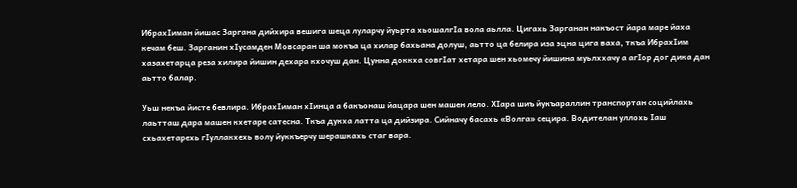ИбрахIиман йишас Заргана дийхира вешига шеца луларчу йуьрта хьошалгIа вола аьлла. Цигахь Зарганан накъост йара маре йаха кечам беш. Зарганин хIусамден Мовсаран ша мокъа ца хилар бахьана долуш, аьтто ца белира иза эцна цига ваха, ткъа ИбрахIим хазахетарца реза хилира йишин дехара кхочуш дан. Цунна доккха совгIат хетара шен хьомечу йишина муьлххачу а агIор дог дика дан аьтто балар.

Уьш некъа йисте бевлира. ИбрахIиман хIинца а бакъонаш йацара шен машен лело. ХIара шиъ йукъараллин транспортан социйлахь лаьтташ дара машен кхетаре сатесна. Ткъа дукха латта ца дийзира. Сийначу басахь «Волга» сецира. Водителан уллохь Iаш схьахетарехь гIуллакхехь волу йуккъерчу шерашкахь стаг вара.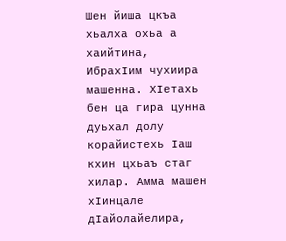Шен йиша цкъа хьалха охьа а хаийтина, ИбрахIим чухиира машенна. ХIетахь бен ца гира цунна дуьхал долу корайистехь Iаш кхин цхьаъ стаг хилар. Амма машен хIинцале дIайолайелира,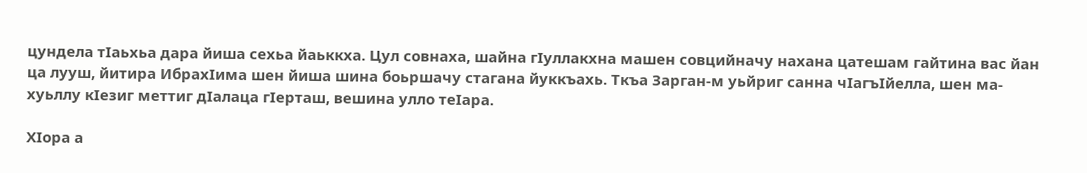цундела тIаьхьа дара йиша сехьа йаьккха. Цул совнаха, шайна гIуллакхна машен совцийначу нахана цатешам гайтина вас йан ца лууш, йитира ИбрахIима шен йиша шина боьршачу стагана йуккъахь. Ткъа Зарган-м уьйриг санна чIагъIйелла, шен ма-хуьллу кIезиг меттиг дIалаца гIерташ, вешина улло теIара.

ХIора а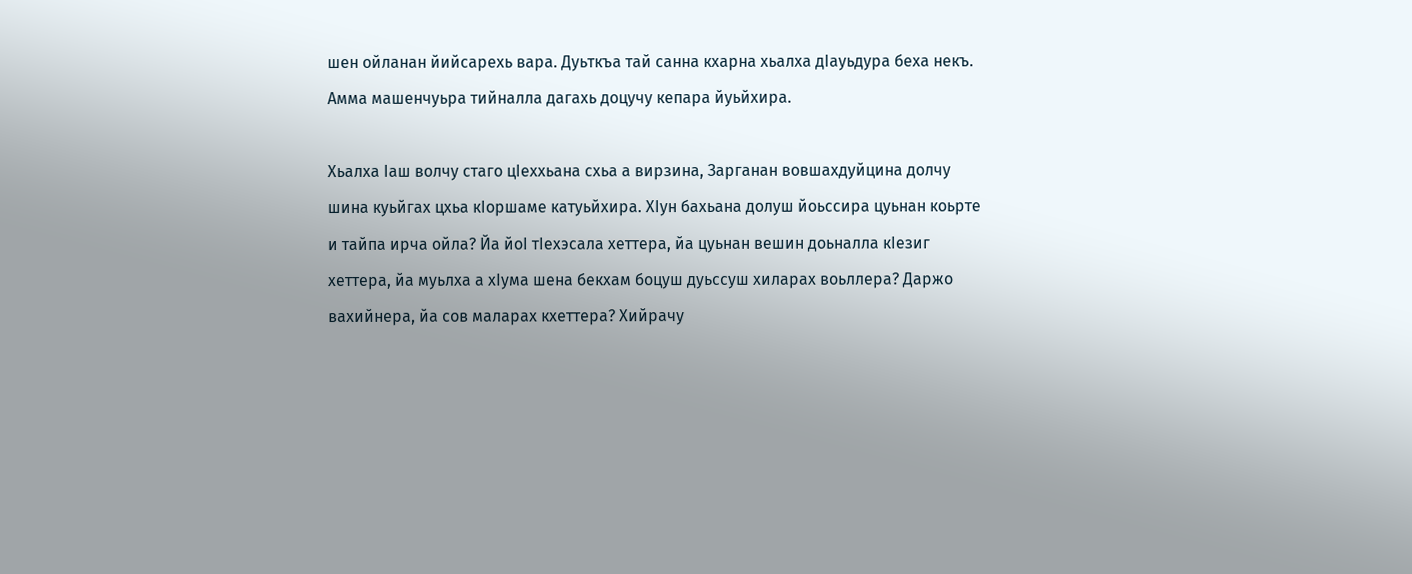шен ойланан йийсарехь вара. Дуьткъа тай санна кхарна хьалха дIауьдура беха некъ. Амма машенчуьра тийналла дагахь доцучу кепара йуьйхира.

Хьалха Iаш волчу стаго цIеххьана схьа а вирзина, Зарганан вовшахдуйцина долчу шина куьйгах цхьа кIоршаме катуьйхира. ХIун бахьана долуш йоьссира цуьнан коьрте и тайпа ирча ойла? Йа йоI тIехэсала хеттера, йа цуьнан вешин доьналла кIезиг хеттера, йа муьлха а хIума шена бекхам боцуш дуьссуш хиларах воьллера? Даржо вахийнера, йа сов маларах кхеттера? Хийрачу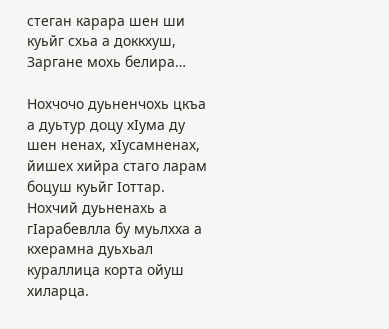стеган карара шен ши куьйг схьа а доккхуш, Заргане мохь белира…

Нохчочо дуьненчохь цкъа а дуьтур доцу хIума ду шен ненах, хIусамненах, йишех хийра стаго ларам боцуш куьйг Iоттар. Нохчий дуьненахь а гIарабевлла бу муьлхха а кхерамна дуьхьал кураллица корта ойуш хиларца.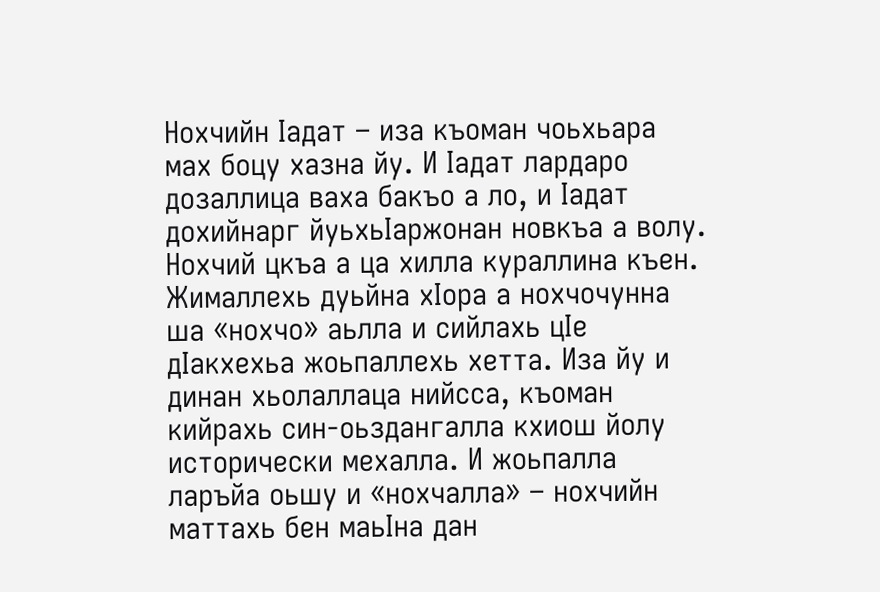Нохчийн Iадат – иза къоман чоьхьара мах боцу хазна йу. И Iадат лардаро дозаллица ваха бакъо а ло, и Iадат дохийнарг йуьхьIаржонан новкъа а волу. Нохчий цкъа а ца хилла кураллина къен. Жималлехь дуьйна хIора а нохчочунна ша «нохчо» аьлла и сийлахь цIе дIакхехьа жоьпаллехь хетта. Иза йу и динан хьолаллаца нийсса, къоман кийрахь син-оьздангалла кхиош йолу исторически мехалла. И жоьпалла ларъйа оьшу и «нохчалла» – нохчийн маттахь бен маьIна дан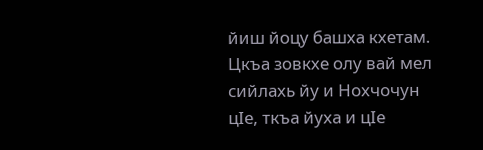йиш йоцу башха кхетам. Цкъа зовкхе олу вай мел сийлахь йу и Нохчочун цIе, ткъа йуха и цIе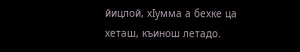йицлой, хIумма а бехке ца хеташ, къинош летадо.